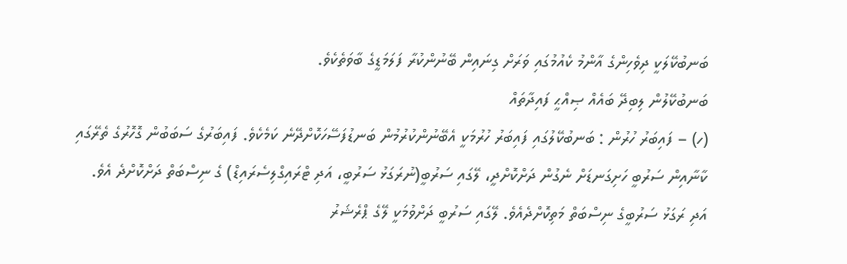ބަނބުކޭލަކީ ދިވެހިންގެ އާންމު ކެއުމުގައި ވަރަށް ގިނައިން ބޭނުންކުރާ ފަލަމަޑީގެ ބާވަތެކެވެ.
ބަނބުކޭލުން ލިބިދޭ ބައެއް ޞިއްޙީ ފައިދާތައް
(ހ) – ފައިބަރު ހުރުން : ބަނބުކޭލުގައި ފައިބަރު ހުރުމަކީ އެބޭނުންކުރުމުން ބަނޑުފަސޭހަކޮށްދޭނެ ކަމެކެވެ. ފައިބަރުގެ ސަބަބުން ގޮހޮރުގެ ތެރޭގައި ކާނާއިން ސަރުބީ ހަށިގަނޑަށް ނެގުން ދަށްކޮށްދީ، ލޭގައި ސަރުބީ(ނުރަގަޅު ސަރުބީ، އަދި ޓްރައިގްލިސެރައިޑް) ގެ ނިސްބަތް ދަށްކޮށްދެ އެވެ. އަދި ރަގަޅު ސަރުބީގެ ނިސްބަތް މަތިކޮށްދެއެވެ. ލޭގައި ސަރުބީ ދަށްވުމަކީ ލޭގެ ޕްރެޝަރު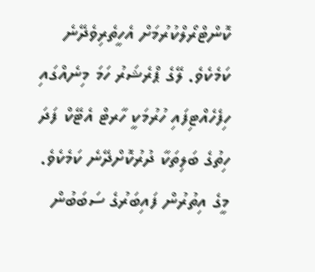ކޮންޓްރޯލްކުރުމަށް އެހީތެރިވެދޭނެ ކަމެކެވެ. ލޭގެ ޕްރެޝަރު ހަމަ މިނެއްގައި ހިފެހެއްޓިފައި ހުރުމަކީ ހާރޓް އެޓޭކް ފަދަ ހިތުގެ ބަލިތަކާ ދުރުކޮށްދޭނެ ކަމެކެވެ. މީގެ އިތުރުން ފައިބަރުގެ ސަބަބުން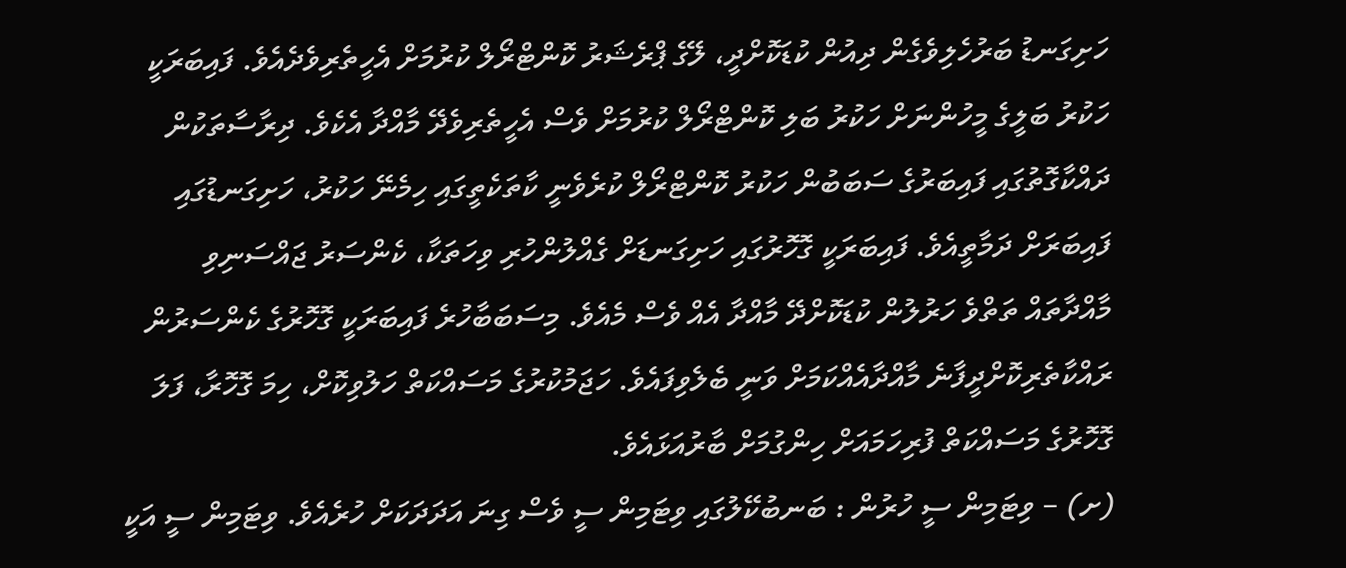ހަށިގަނޑު ބަރުހެލިވެގެން ދިއުން ކުޑަކޮށްދީ، ލޭގެ ޕްރެޝަރު ކޮންޓްރޯލް ކުރުމަށް އެހީތެރިވެދެއެވެ. ފައިބަރަކީ ހަކުރު ބަލީގެ މީހުންނަށް ހަކުރު ބަލި ކޮންޓްރޯލް ކުރުމަށް ވެސް އެހީތެރިވެދޭ މާއްދާ އެކެވެ. ދިރާސާތަކުން ދައްކާގޮތުގައި ފައިބަރުގެ ސަބަބުން ހަކުރު ކޮންޓްރޯލް ކުރެވެނީ ކާތަކެތީގައި ހިމެނޭ ހަކުރު، ހަށިގަނޑުގައި ފައިބަރަށް ދަމާތީއެވެ. ފައިބަރަކީ ގޮހޮރުގައި ހަށިގަނޑަށް ގެއްލުންހުރި ވިހަތަކާ، ކެންސަރު ޖައްސަނިވި މާއްދާތައް ތަތްވެ ހަރުލުން ކުޑަކޮށްދޭ މާއްދާ އެއް ވެސް މެއެވެ. މިސަބަބާހުރެ ފައިބަރަކީ ގޮހޮރުގެ ކެންސަރުން ރައްކާތެރިކޮށްދީފާނެ މާއްދާއެއްކަމަށް ވަނީ ބެލެވިފައެވެ. ހަޖަމުކުރުގެ މަސައްކަތް ހަލުވިކޮށް، ހިމަ ގޮހޮރާ، ފަލަ ގޮހޮރުގެ މަސައްކަތް ފުރިހަމައަށް ހިންގުމަށް ބާރުއަޅައެވެ.
(ށ) – ވިޓަމިން ސީ ހުރުން : ބަނބުކޭލުގައި ވިޓަމިން ސީ ވެސް ގިނަ އަދަދަކަށް ހުރެއެވެ. ވިޓަމިން ސީ އަކީ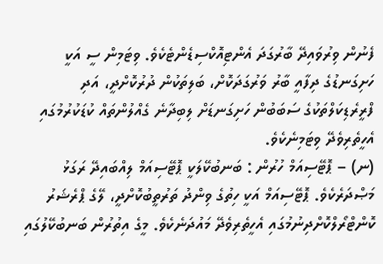ފެނުން ވިރުވައިދޭ ބާރުގަދަ އެންޓިއޮކްސިޑެންޓެކެވެ. ވިޓަމިން ސީ އަކީ ހަށިގަނޑުގެ ދިފާއީ ބާރު ވަރުގަދަކޮށް، ބަލިތަކުން ދުރުކޮށްދީ، އަދި ފްރީރެޑިކަލްތަކުގެ ސަބަބުން ހަށިގަނޑަށް ލިބިދާނެ ގެއްލުންތައް ކުޑަކުރުމުގައި އެހީތެރިވެދޭ ވިޓަމިނެކެވެ.
(ނ) – ޕޮޓޭސިއަމް ހުރުން : ބަނބުކޭލަކީ ޕޮޓޭސިއަމް ލިއްބައިދޭ ރަގަޅު މަޞްދަރެކެވެ. ޕޮޓޭސިއަމް އަކީ ހިތުގެ ވިންދު ތަރުތީބުކޮށްދީ، ލޭގެ ޕްރެޝަރު ކޮންޓްރޯލްކޮށްދިނުމުގައި އެހީތެރިވެދޭ މައުދަނެކެވެ. މީގެ އިތުރުން ބަނބުކޭލުގައި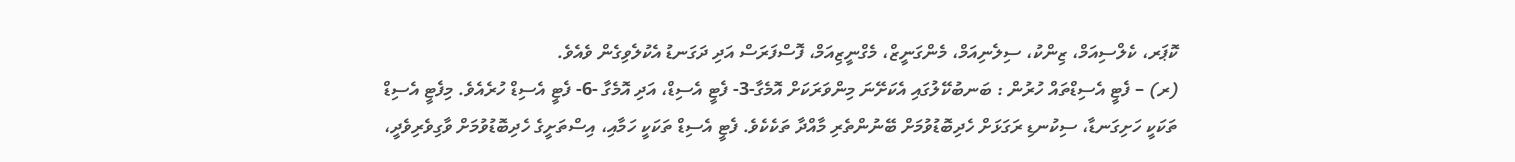ކޮޕަރ، ކެލްސިއަމް، ޒިންކު، ސިލެނިއަމް، މެންގަނީޒް، މެގްނީޒިއަމް، ފޮސްފަރަސް އަދި ދަގަނޑު އެކުލެވިގެން ވެއެވެ.
(ރ) – ފެޓީ އެސިޑްތައް ހުރުން : ބަނބުކޭލުގައި އެކަށޭނަ މިންވަރަކަށް އޮމެގާ-3- ފެޓީ އެސިޑް، އަދި އޮމެގާ -6- ފެޓީ އެސިޑް ހުރެއެވެ. މިފެޓީ އެސިޑް ތަކަކީ ހަށިގަނޑާ، ސިކުނޑި ރަގަޅަށް ހެދިބޮޑުވުމަށް ބޭނުންތެރި މާއްދާ ތަކެކެވެ. ފެޓީ އެސިޑް ތަކަކީ ހަމާއި، އިސްތަށީގެ ހެދިބޮޑުވުމަށް ވާގިވެރިވެދީ،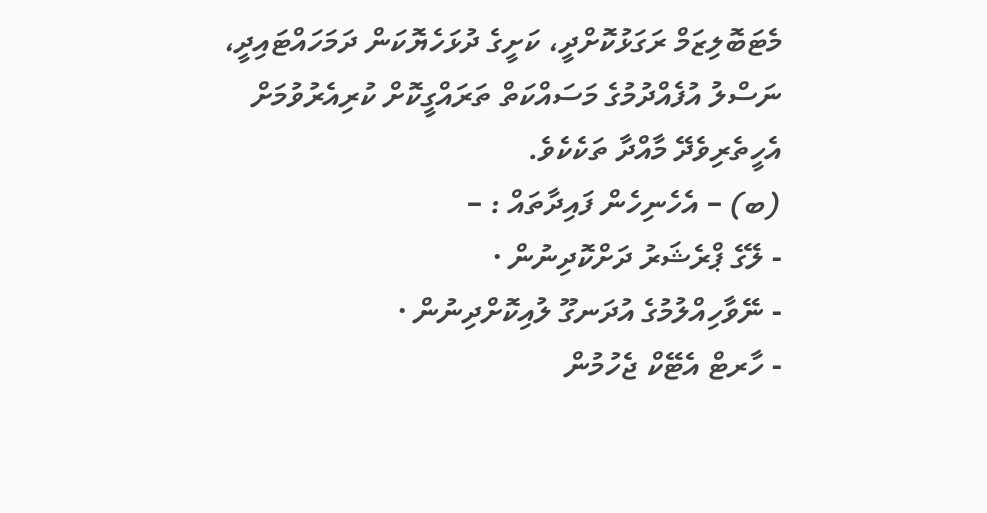މެޓަބޮލިޒަމް ރަގަޅުކޮށްދީ، ކަށީގެ ދުޅަހެޔޮކަން ދަމަހައްޓައިދީ، ނަސްލު އުފެއްދުމުގެ މަސައްކަތް ތަރައްގީކޮށް ކުރިއެރުވުމަށް އެހީތެރިވެދޭ މާއްދާ ތަކެކެވެ.
(ބ) – އެހެނިހެން ފައިދާތައް : –
- ލޭގެ ޕްރެޝަރު ދަށްކޮދިނުން ·
- ނޭވާހިއްލުމުގެ އުދަނގޫ ލުއިކޮށްދިނުން ·
- ހާރޓް އެޓޭކް ޖެހުމުން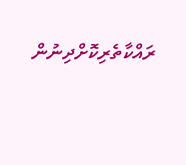ރައްކާތެރިކޮށްދިނުން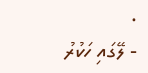·
- ލޭގައި ހަކުރު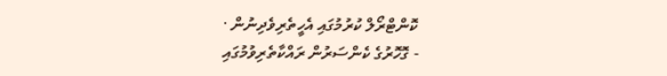ކޮންޓްރޯލް ކުރުމުގައި އެހީތެރިވެދިނުން ·
- ގޮހޮރުގެ ކެންސަރުން ރައްކާތެރިވުމުގައި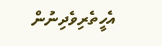އެހީތެރިވެދިނުން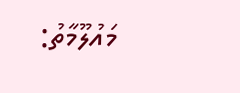މައުލޫމާތު: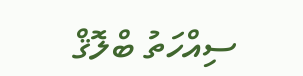ސިއްހަތު ބްލޮޤް